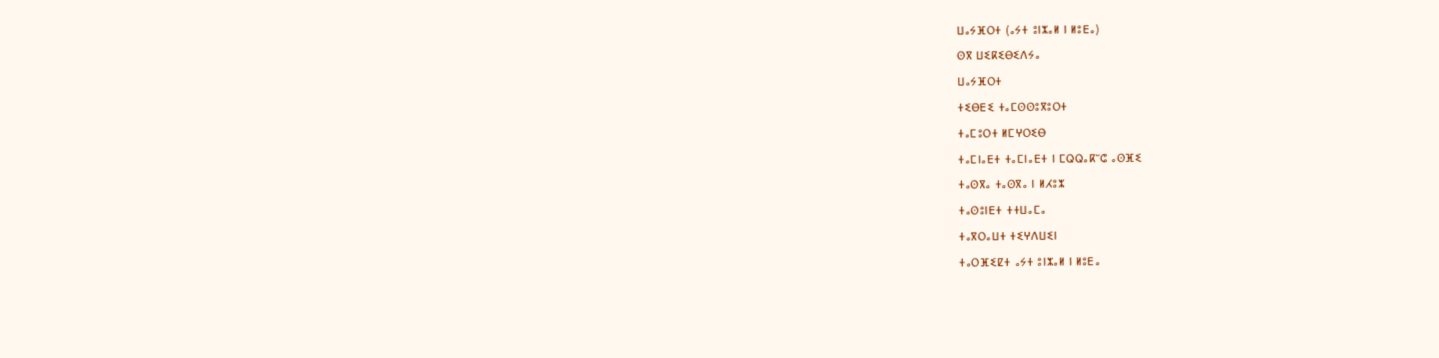ⵡⴰⵢⴼⵔⵜ (ⴰⵢⵜ ⵓⵏⵣⴰⵍ ⵏ ⵍⵓⴹⴰ)
ⵙⴳ ⵡⵉⴽⵉⴱⵉⴷⵢⴰ
ⵡⴰⵢⴼⵔⵜ
ⵜⵉⴱⴹⵉ ⵜⴰⵎⵙⵙⵓⴳⵓⵔⵜ
ⵜⴰⵎⵓⵔⵜ ⵍⵎⵖⵔⵉⴱ
ⵜⴰⵎⵏⴰⴹⵜ ⵜⴰⵎⵏⴰⴹⵜ ⵏ ⵎⵕⵕⴰⴽⵯⵛ ⴰⵙⴼⵉ
ⵜⴰⵙⴳⴰ ⵜⴰⵙⴳⴰ ⵏ ⵍⵃⵓⵣ
ⵜⴰⵙⵓⵏⴹⵜ ⵜⵜⵡⴰⵎⴰ
ⵜⴰⴳⵔⴰⵡⵜ ⵜⵉⵖⴷⵡⵉⵏ
ⵜⴰⵔⴼⵉⵇⵜ ⴰⵢⵜ ⵓⵏⵣⴰⵍ ⵏ ⵍⵓⴹⴰ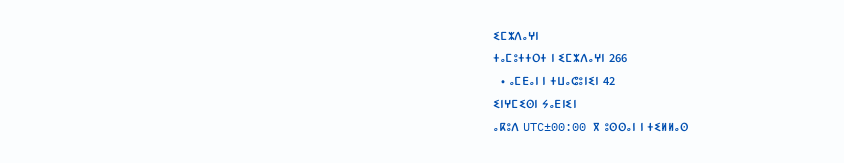ⵉⵎⵣⴷⴰⵖⵏ
ⵜⴰⵎⵓⵜⵜⵔⵜ ⵏ ⵉⵎⵣⴷⴰⵖⵏ 266
  • ⴰⵎⴹⴰⵏ ⵏ ⵜⵡⴰⵛⵓⵏⵉⵏ 42
ⵉⵏⵖⵎⵉⵙⵏ ⵢⴰⴹⵏⵉⵏ
ⴰⴽⵓⴷ UTC±00:00 ⴳ ⵓⵙⵙⴰⵏ ⵏ ⵜⵉⵍⵍⴰⵙ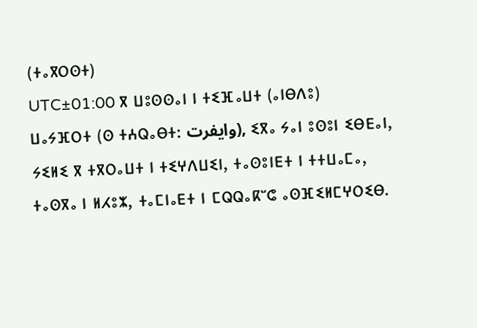(ⵜⴰⴳⵔⵙⵜ)
UTC±01:00 ⴳ ⵡⵓⵙⵙⴰⵏ ⵏ ⵜⵉⴼⴰⵡⵜ (ⴰⵏⴱⴷⵓ)
ⵡⴰⵢⴼⵔⵜ (ⵙ ⵜⵄⵕⴰⴱⵜ: وايفرت), ⵉⴳⴰ ⵢⴰⵏ ⵓⵙⵓⵏ ⵉⴱⴹⴰⵏ, ⵢⵉⵍⵉ ⴳ ⵜⴳⵔⴰⵡⵜ ⵏ ⵜⵉⵖⴷⵡⵉⵏ, ⵜⴰⵙⵓⵏⴹⵜ ⵏ ⵜⵜⵡⴰⵎⴰ, ⵜⴰⵙⴳⴰ ⵏ ⵍⵃⵓⵣ, ⵜⴰⵎⵏⴰⴹⵜ ⵏ ⵎⵕⵕⴰⴽⵯⵛ ⴰⵙⴼⵉⵍⵎⵖⵔⵉⴱ.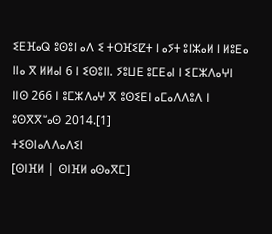ⵉⴹⴼⴰⵕ ⵓⵙⵓⵏ ⴰⴷ ⵉ ⵜⵔⴼⵉⵇⵜ ⵏ ⴰⵢⵜ ⵓⵏⵣⴰⵍ ⵏ ⵍⵓⴹⴰ ⵏⵏⴰ ⴳ ⵍⵍⴰⵏ 6 ⵏ ⵉⵙⵓⵏⵏ. ⵢⵓⵡⴹ ⵓⵎⴹⴰⵏ ⵏ ⵉⵎⵣⴷⴰⵖⵏ ⵏⵏⵙ 266 ⵏ ⵓⵎⵣⴷⴰⵖ ⴳ ⵓⵙⵉⴹⵏ ⴰⵎⴰⴷⴷⵓⴷ ⵏ ⵓⵙⴳⴳⵯⴰⵙ 2014.[1]
ⵜⵉⵙⵏⴰⴷⴷⴰⴷⵉⵏ
[ⵙⵏⴼⵍ | ⵙⵏⴼⵍ ⴰⵙⴰⴳⵎ]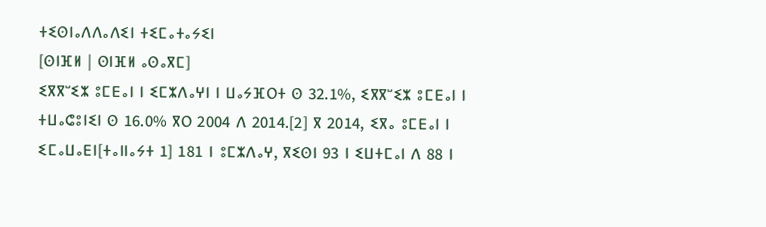ⵜⵉⵙⵏⴰⴷⴷⴰⴷⵉⵏ ⵜⵉⵎⴰⵜⴰⵢⵉⵏ
[ⵙⵏⴼⵍ | ⵙⵏⴼⵍ ⴰⵙⴰⴳⵎ]
ⵉⴳⴳⵯⵉⵣ ⵓⵎⴹⴰⵏ ⵏ ⵉⵎⵣⴷⴰⵖⵏ ⵏ ⵡⴰⵢⴼⵔⵜ ⵙ 32.1%, ⵉⴳⴳⵯⵉⵣ ⵓⵎⴹⴰⵏ ⵏ ⵜⵡⴰⵛⵓⵏⵉⵏ ⵙ 16.0% ⴳⵔ 2004 ⴷ 2014.[2] ⴳ 2014, ⵉⴳⴰ ⵓⵎⴹⴰⵏ ⵏ ⵉⵎⴰⵡⴰⴹⵏ[ⵜⴰⵏⵏⴰⵢⵜ 1] 181 ⵏ ⵓⵎⵣⴷⴰⵖ, ⴳⵉⵙⵏ 93 ⵏ ⵉⵡⵜⵎⴰⵏ ⴷ 88 ⵏ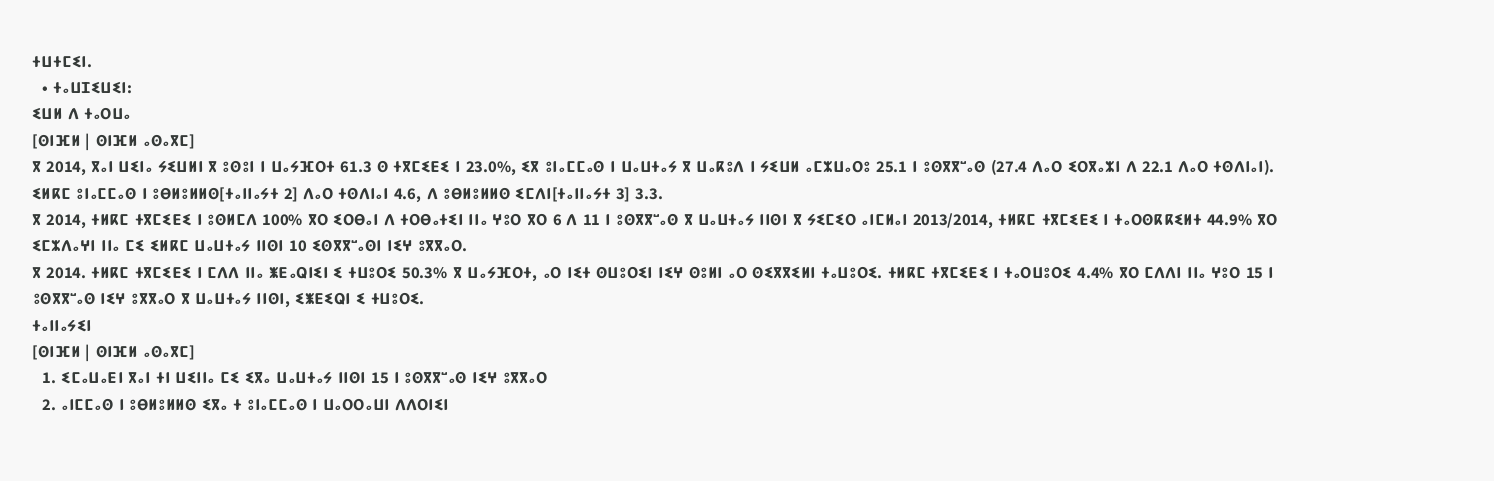ⵜⵡⵜⵎⵉⵏ.
  • ⵜⴰⵡⵊⵉⵡⵉⵏ:
ⵉⵡⵍ ⴷ ⵜⴰⵔⵡⴰ
[ⵙⵏⴼⵍ | ⵙⵏⴼⵍ ⴰⵙⴰⴳⵎ]
ⴳ 2014, ⴳⴰⵏ ⵡⵉⵏⴰ ⵢⵉⵡⵍⵏ ⴳ ⵓⵙⵓⵏ ⵏ ⵡⴰⵢⴼⵔⵜ 61.3 ⵙ ⵜⴳⵎⵉⴹⵉ ⵏ 23.0%, ⵉⴳ ⵓⵏⴰⵎⵎⴰⵙ ⵏ ⵡⴰⵡⵜⴰⵢ ⴳ ⵡⴰⴽⵓⴷ ⵏ ⵢⵉⵡⵍ ⴰⵎⵣⵡⴰⵔⵓ 25.1 ⵏ ⵓⵙⴳⴳⵯⴰⵙ (27.4 ⴷⴰⵔ ⵉⵔⴳⴰⵣⵏ ⴷ 22.1 ⴷⴰⵔ ⵜⵙⴷⵏⴰⵏ). ⵉⵍⴽⵎ ⵓⵏⴰⵎⵎⴰⵙ ⵏ ⵓⴱⵍⵓⵍⵍⵙ[ⵜⴰⵏⵏⴰⵢⵜ 2] ⴷⴰⵔ ⵜⵙⴷⵏⴰⵏ 4.6, ⴷ ⵓⴱⵍⵓⵍⵍⵙ ⵉⵎⴷⵏ[ⵜⴰⵏⵏⴰⵢⵜ 3] 3.3.
ⴳ 2014, ⵜⵍⴽⵎ ⵜⴳⵎⵉⴹⵉ ⵏ ⵓⵙⵍⵎⴷ 100% ⴳⵔ ⵉⵔⴱⴰⵏ ⴷ ⵜⵔⴱⴰⵜⵉⵏ ⵏⵏⴰ ⵖⵓⵔ ⴳⵔ 6 ⴷ 11 ⵏ ⵓⵙⴳⴳⵯⴰⵙ ⴳ ⵡⴰⵡⵜⴰⵢ ⵏⵏⵙⵏ ⴳ ⵢⵉⵎⵉⵔ ⴰⵏⵎⵍⴰⵏ 2013/2014, ⵜⵍⴽⵎ ⵜⴳⵎⵉⴹⵉ ⵏ ⵜⴰⵔⵙⴽⴽⵉⵍⵜ 44.9% ⴳⵔ ⵉⵎⵣⴷⴰⵖⵏ ⵏⵏⴰ ⵎⵉ ⵉⵍⴽⵎ ⵡⴰⵡⵜⴰⵢ ⵏⵏⵙⵏ 10 ⵉⵙⴳⴳⵯⴰⵙⵏ ⵏⵉⵖ ⵓⴳⴳⴰⵔ.
ⴳ 2014. ⵜⵍⴽⵎ ⵜⴳⵎⵉⴹⵉ ⵏ ⵎⴷⴷ ⵏⵏⴰ ⵥⴹⴰⵕⵏⵉⵏ ⵉ ⵜⵡⵓⵔⵉ 50.3% ⴳ ⵡⴰⵢⴼⵔⵜ, ⴰⵔ ⵏⵉⵜ ⵙⵡⵓⵔⵉⵏ ⵏⵉⵖ ⵙⵓⵍⵏ ⴰⵔ ⵙⵉⴳⴳⵉⵍⵏ ⵜⴰⵡⵓⵔⵉ. ⵜⵍⴽⵎ ⵜⴳⵎⵉⴹⵉ ⵏ ⵜⴰⵔⵡⵓⵔⵉ 4.4% ⴳⵔ ⵎⴷⴷⵏ ⵏⵏⴰ ⵖⵓⵔ 15 ⵏ ⵓⵙⴳⴳⵯⴰⵙ ⵏⵉⵖ ⵓⴳⴳⴰⵔ ⴳ ⵡⴰⵡⵜⴰⵢ ⵏⵏⵙⵏ, ⵉⵥⴹⵉⵕⵏ ⵉ ⵜⵡⵓⵔⵉ.
ⵜⴰⵏⵏⴰⵢⵉⵏ
[ⵙⵏⴼⵍ | ⵙⵏⴼⵍ ⴰⵙⴰⴳⵎ]
  1. ⵉⵎⴰⵡⴰⴹⵏ ⴳⴰⵏ ⵜⵏ ⵡⵉⵏⵏⴰ ⵎⵉ ⵉⴳⴰ ⵡⴰⵡⵜⴰⵢ ⵏⵏⵙⵏ 15 ⵏ ⵓⵙⴳⴳⵯⴰⵙ ⵏⵉⵖ ⵓⴳⴳⴰⵔ
  2. ⴰⵏⵎⵎⴰⵙ ⵏ ⵓⴱⵍⵓⵍⵍⵙ ⵉⴳⴰ ⵜ ⵓⵏⴰⵎⵎⴰⵙ ⵏ ⵡⴰⵔⵔⴰⵡⵏ ⴷⴷⵔⵏⵉⵏ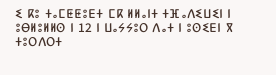ⵉ ⴽⵓ ⵜⴰⵎⵟⵟⵓⴹⵜ ⵎⴽ ⵍⵍⴰⵏⵜ ⵜⴼⴰⴷⵉⵡⵉⵏ ⵏ ⵓⴱⵍⵓⵍⵍⵙ ⵏ 12 ⵏ ⵡⴰⵢⵢⵓⵔ ⴷⴰⵜ ⵏ ⵓⵙⵉⴹⵏ ⴳ ⵜⵓⵔⴷⵔⵜ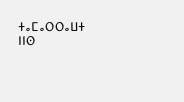ⵜⴰⵎⴰⵔⵔⴰⵡⵜ ⵏⵏⵙ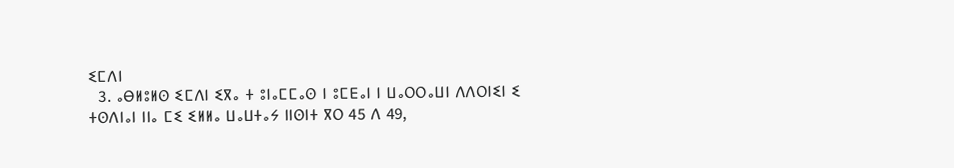ⵉⵎⴷⵏ
  3. ⴰⴱⵍⵓⵍⵙ ⵉⵎⴷⵏ ⵉⴳⴰ ⵜ ⵓⵏⴰⵎⵎⴰⵙ ⵏ ⵓⵎⴹⴰⵏ ⵏ ⵡⴰⵔⵔⴰⵡⵏ ⴷⴷⵔⵏⵉⵏ ⵉ ⵜⵙⴷⵏⴰⵏ ⵏⵏⴰ ⵎⵉ ⵉⵍⵍⴰ ⵡⴰⵡⵜⴰⵢ ⵏⵏⵙⵏⵜ ⴳⵔ 45 ⴷ 49,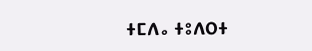ⵜⵎⴷⴰ ⵜⵓⴷⵔⵜ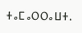ⵜⴰⵎⴰⵔⵔⴰⵡⵜ.